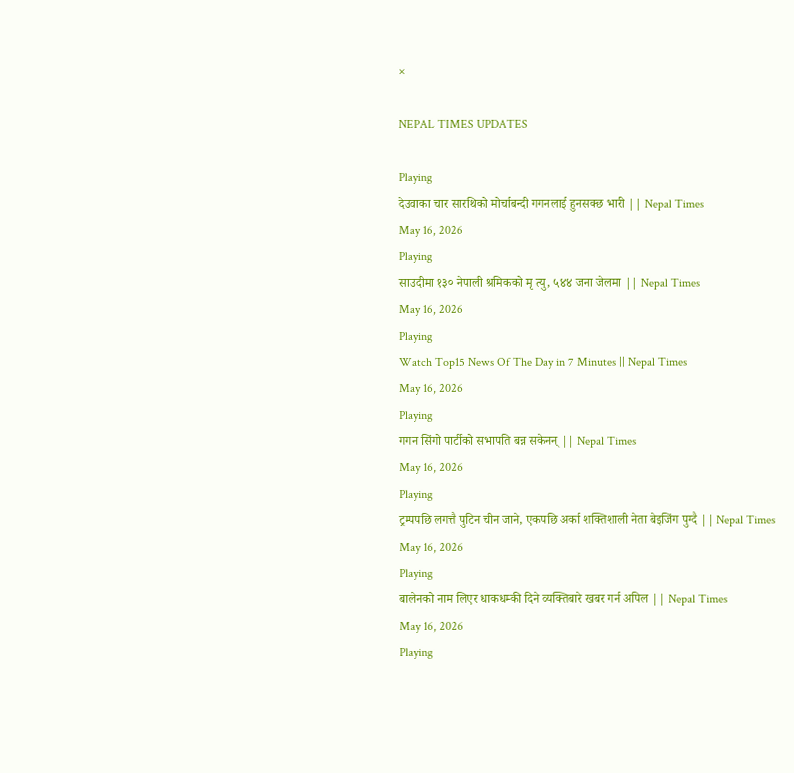×

NEPAL TIMES UPDATES

Playing
देउवाका चार सारथिको मोर्चाबन्दी गगनलाई हुनसक्छ भारी || Nepal Times
May 16, 2026
Playing
साउदीमा १३० नेपाली श्रमिकको मृ त्यु, ५४४ जना जेलमा || Nepal Times
May 16, 2026
Playing
Watch Top15 News Of The Day in 7 Minutes || Nepal Times
May 16, 2026
Playing
गगन सिंगो पार्टीको सभापति बन्न सकेनन् || Nepal Times
May 16, 2026
Playing
ट्रम्पपछि लगत्तै पुटिन चीन जाने, एकपछि अर्का शक्तिशाली नेता बेइजिंग पुग्दै || Nepal Times
May 16, 2026
Playing
बालेनको नाम लिएर धाकधम्की दिने व्यक्तिबारे खबर गर्न अपिल || Nepal Times
May 16, 2026
Playing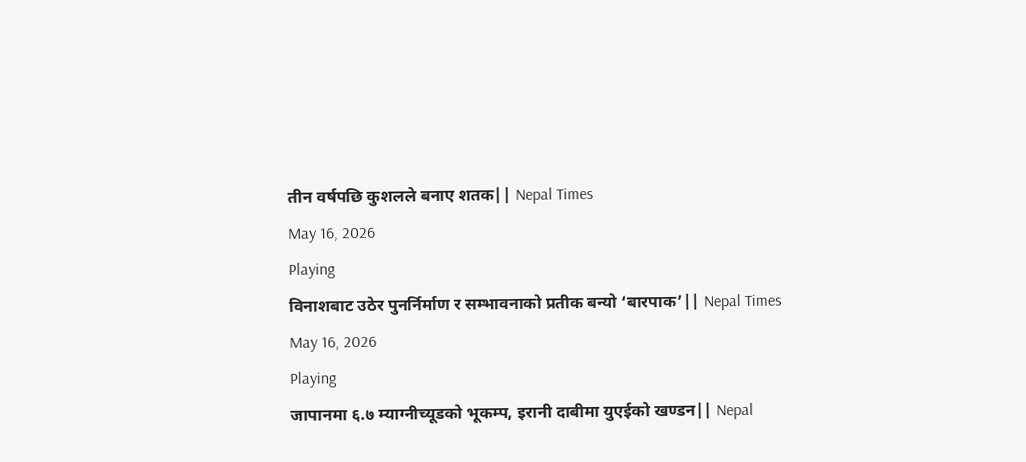तीन वर्षपछि कुशलले बनाए शतक|| Nepal Times
May 16, 2026
Playing
विनाशबाट उठेर पुनर्निर्माण र सम्भावनाको प्रतीक बन्यो ‘बारपाक’|| Nepal Times
May 16, 2026
Playing
जापानमा ६.७ म्याग्नीच्यूडको भूकम्प, इरानी दाबीमा युएईको खण्डन|| Nepal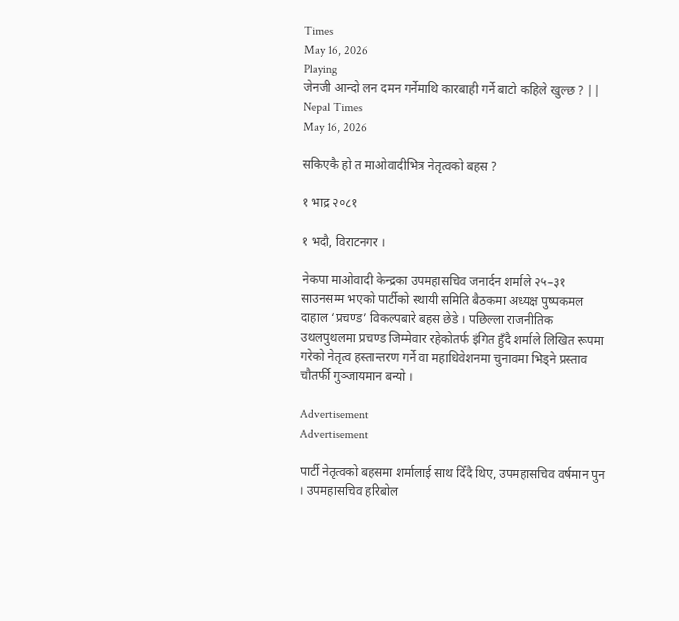Times
May 16, 2026
Playing
जेनजी आन्दो लन दमन गर्नेमाथि कारबाही गर्ने बाटो कहिले खुल्छ ? || Nepal Times
May 16, 2026

सकिएकै हो त माओवादीभित्र नेतृत्वको बहस ?

१ भाद्र २०८१

१ भदौ, विराटनगर ।

नेकपा माओवादी केन्द्रका उपमहासचिव जनार्दन शर्माले २५–३१ साउनसम्म भएको पार्टीको स्थायी समिति बैठकमा अध्यक्ष पुष्पकमल दाहाल ‘प्रचण्ड’ विकल्पबारे बहस छेडे । पछिल्ला राजनीतिक उथलपुथलमा प्रचण्ड जिम्मेवार रहेकोतर्फ इंगित हुँदै शर्माले लिखित रूपमा गरेको नेतृत्व हस्तान्तरण गर्ने वा महाधिवेशनमा चुनावमा भिड्ने प्रस्ताव चौतर्फी गुञ्जायमान बन्यो ।

Advertisement
Advertisement

पार्टी नेतृत्वको बहसमा शर्मालाई साथ दिँदै थिए, उपमहासचिव वर्षमान पुन । उपमहासचिव हरिबोल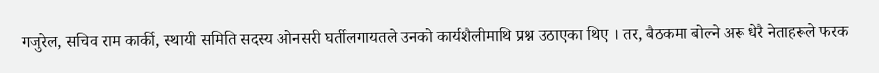गजुरेल, सचिव राम कार्की, स्थायी समिति सदस्य ओनसरी घर्तीलगायतले उनको कार्यशैलीमाथि प्रश्न उठाएका थिए । तर, बैठकमा बोल्ने अरू धेरै नेताहरूले फरक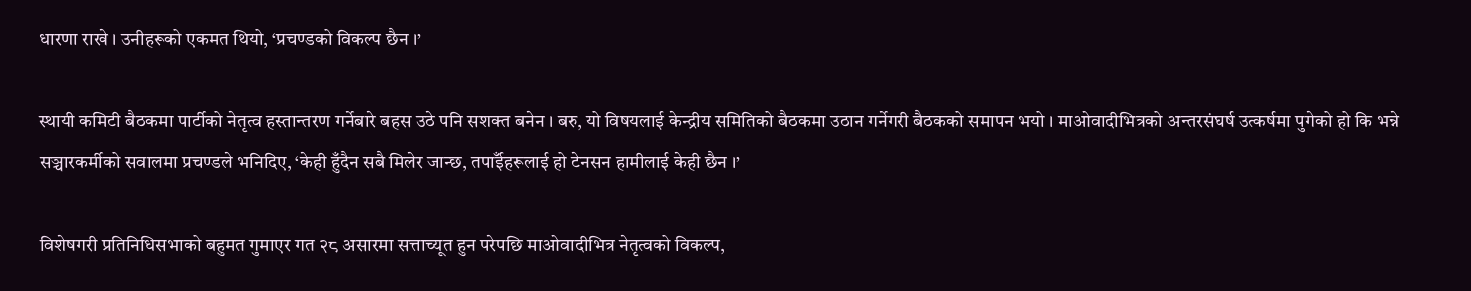धारणा राखे । उनीहरूको एकमत थियो, ‘प्रचण्डको विकल्प छैन ।’

स्थायी कमिटी बैठकमा पार्टीको नेतृत्व हस्तान्तरण गर्नेबारे बहस उठे पनि सशक्त बनेन । बरु, यो विषयलाई केन्द्रीय समितिको बैठकमा उठान गर्नेगरी बैठकको समापन भयो । माओवादीभित्रको अन्तरसंघर्ष उत्कर्षमा पुगेको हो कि भन्ने सञ्चारकर्मीको सवालमा प्रचण्डले भनिदिए, ‘केही हुँदैन सबै मिलेर जान्छ, तपाईँहरूलाई हो टेनसन हामीलाई केही छैन ।’

विशेषगरी प्रतिनिधिसभाको बहुमत गुमाएर गत २८ असारमा सत्ताच्यूत हुन परेपछि माओवादीभित्र नेतृत्वको विकल्प,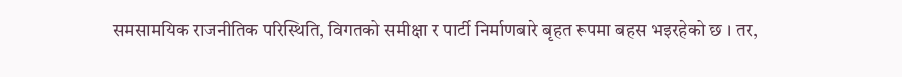समसामयिक राजनीतिक परिस्थिति, विगतको समीक्षा र पार्टी निर्माणबारे बृहत रूपमा बहस भइरहेको छ । तर,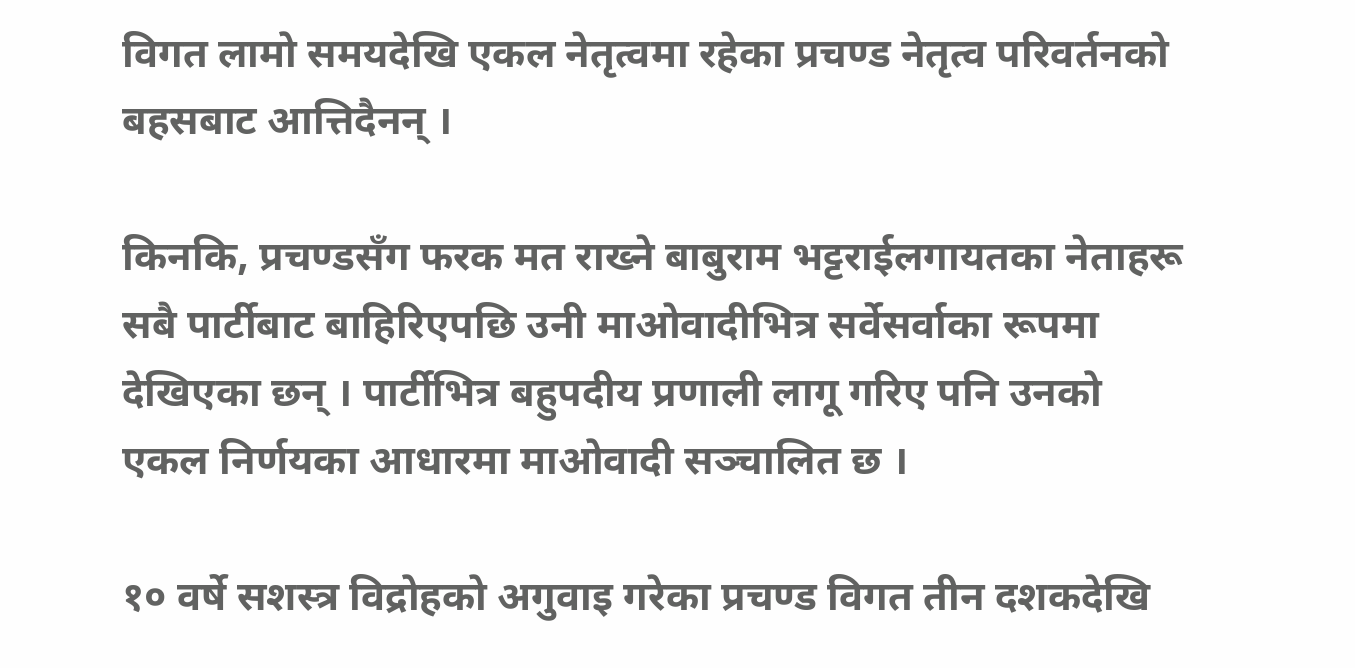विगत लामो समयदेखि एकल नेतृत्वमा रहेका प्रचण्ड नेतृत्व परिवर्तनको बहसबाट आत्तिदैनन् ।

किनकि, प्रचण्डसँग फरक मत राख्ने बाबुराम भट्टराईलगायतका नेताहरू सबै पार्टीबाट बाहिरिएपछि उनी माओवादीभित्र सर्वेसर्वाका रूपमा देखिएका छन् । पार्टीभित्र बहुपदीय प्रणाली लागू गरिए पनि उनको एकल निर्णयका आधारमा माओवादी सञ्चालित छ ।

१० वर्षे सशस्त्र विद्रोहको अगुवाइ गरेका प्रचण्ड विगत तीन दशकदेखि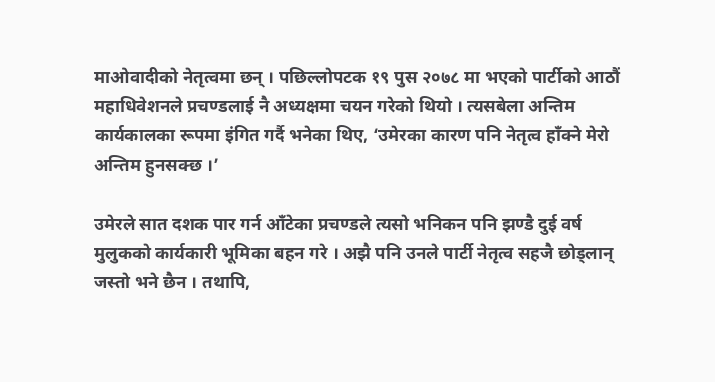माओवादीको नेतृत्वमा छन् । पछिल्लोपटक १९ पुस २०७८ मा भएको पार्टीको आठौं महाधिवेशनले प्रचण्डलाई नै अध्यक्षमा चयन गरेको थियो । त्यसबेला अन्तिम कार्यकालका रूपमा इंगित गर्दै भनेका थिए, ‘उमेरका कारण पनि नेतृत्व हाँक्ने मेरो अन्तिम हुनसक्छ ।’

उमेरले सात दशक पार गर्न आँटेका प्रचण्डले त्यसो भनिकन पनि झण्डै दुई वर्ष मुलुकको कार्यकारी भूमिका बहन गरे । अझै पनि उनले पार्टी नेतृत्व सहजै छोड्लान् जस्तो भने छैन । तथापि,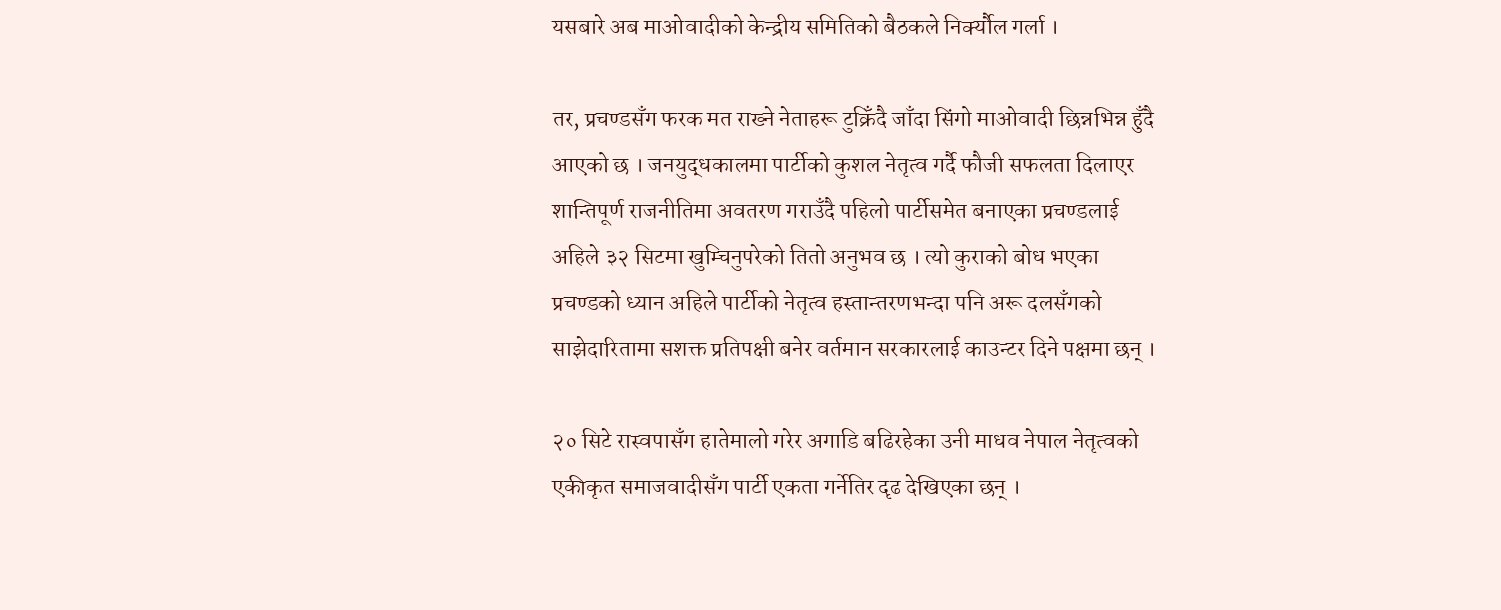यसबारे अब माओवादीको केन्द्रीय समितिको बैठकले निर्क्यौल गर्ला ।

तर, प्रचण्डसँग फरक मत राख्ने नेताहरू टुक्रिँदै जाँदा सिंगो माओवादी छिन्नभिन्न हुँदै आएको छ । जनयुद्धकालमा पार्टीको कुशल नेतृत्व गर्दै फौजी सफलता दिलाएर शान्तिपूर्ण राजनीतिमा अवतरण गराउँदै पहिलो पार्टीसमेत बनाएका प्रचण्डलाई अहिले ३२ सिटमा खुम्चिनुपरेको तितो अनुभव छ । त्यो कुराको बोध भएका प्रचण्डको ध्यान अहिले पार्टीको नेतृत्व हस्तान्तरणभन्दा पनि अरू दलसँगको साझेदारितामा सशक्त प्रतिपक्षी बनेर वर्तमान सरकारलाई काउन्टर दिने पक्षमा छन् ।

२० सिटे रास्वपासँग हातेमालो गरेर अगाडि बढिरहेका उनी माधव नेपाल नेतृत्वको एकीकृत समाजवादीसँग पार्टी एकता गर्नेतिर दृढ देखिएका छन् ।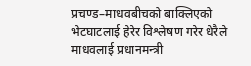प्रचण्ड–माधवबीचको बाक्लिएको भेटघाटलाई हेरेर विश्लेषण गरेर धेरैले माधवलाई प्रधानमन्त्री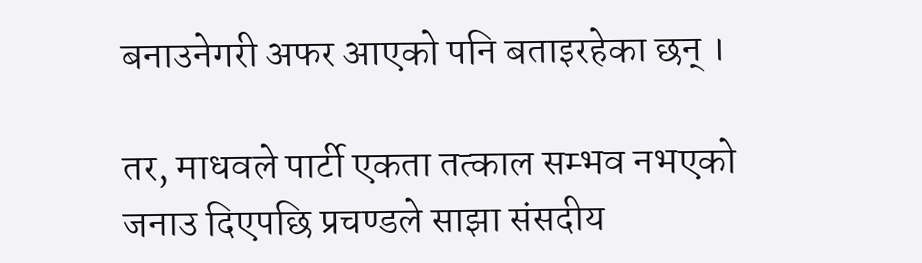बनाउनेगरी अफर आएको पनि बताइरहेका छन् ।

तर, माधवले पार्टी एकता तत्काल सम्भव नभएको जनाउ दिएपछि प्रचण्डले साझा संसदीय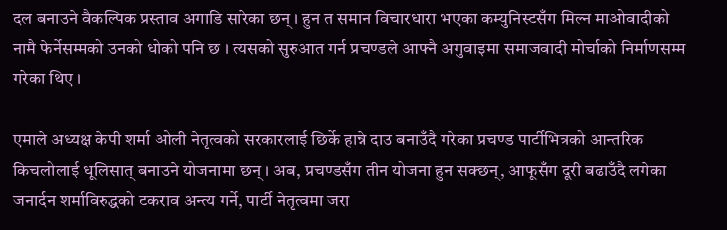दल बनाउने वैकल्पिक प्रस्ताव अगाडि सारेका छन् । हुन त समान विचारधारा भएका कम्युनिस्टसँग मिल्न माओवादीको नामै फेर्नेसम्मको उनको धोको पनि छ । त्यसको सुरुआत गर्न प्रचण्डले आफ्नै अगुवाइमा समाजवादी मोर्चाको निर्माणसम्म गरेका थिए ।

एमाले अध्यक्ष केपी शर्मा ओली नेतृत्वको सरकारलाई छिर्के हान्ने दाउ बनाउँदै गरेका प्रचण्ड पार्टीभित्रको आन्तरिक किचलोलाई धूलिसात् बनाउने योजनामा छन् । अब, प्रचण्डसँग तीन योजना हुन सक्छन्, आफूसँग दूरी बढाउँदै लगेका जनार्दन शर्माविरुद्धको टकराव अन्त्य गर्ने, पार्टी नेतृत्वमा जरा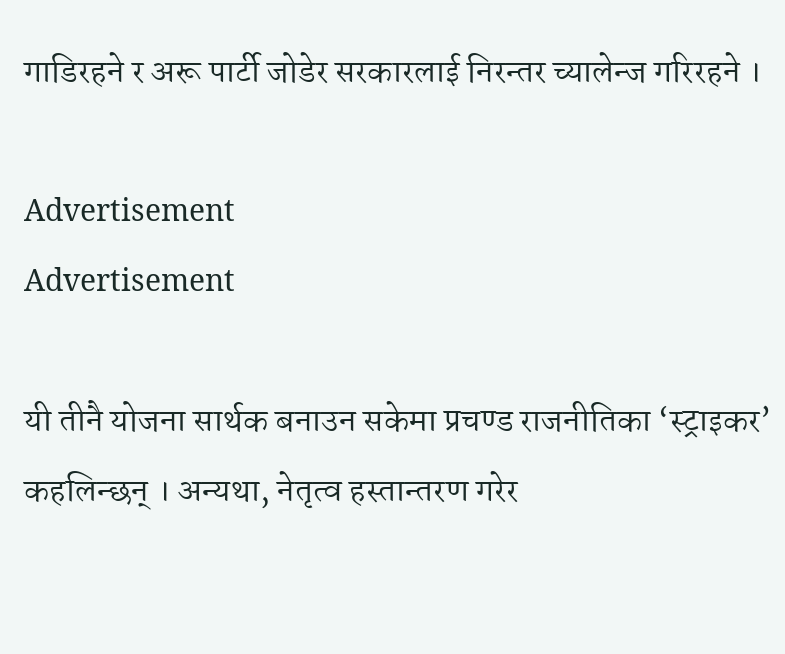गाडिरहने र अरू पार्टी जोडेर सरकारलाई निरन्तर च्यालेन्ज गरिरहने ।

Advertisement
Advertisement

यी तीनै योजना सार्थक बनाउन सकेमा प्रचण्ड राजनीतिका ‘स्ट्राइकर’ कहलिन्छन् । अन्यथा, नेतृत्व हस्तान्तरण गरेर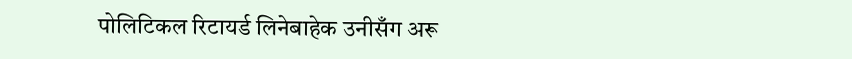पोलिटिकल रिटायर्ड लिनेबाहेक उनीसँग अरू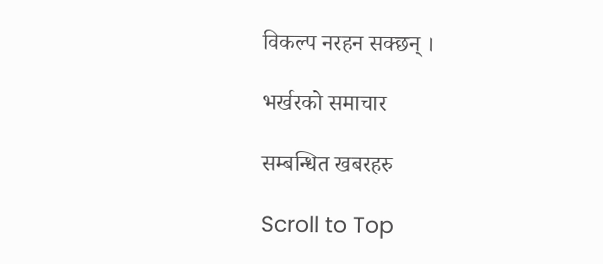विकल्प नरहन सक्छन् ।

भर्खरको समाचार

सम्बन्धित खबरहरु

Scroll to Top